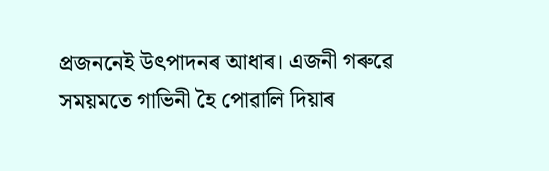প্ৰজননেই উৎপাদনৰ আধাৰ। এজনী গৰুৱে সময়মতে গাভিনী হৈ পোৱালি দিয়াৰ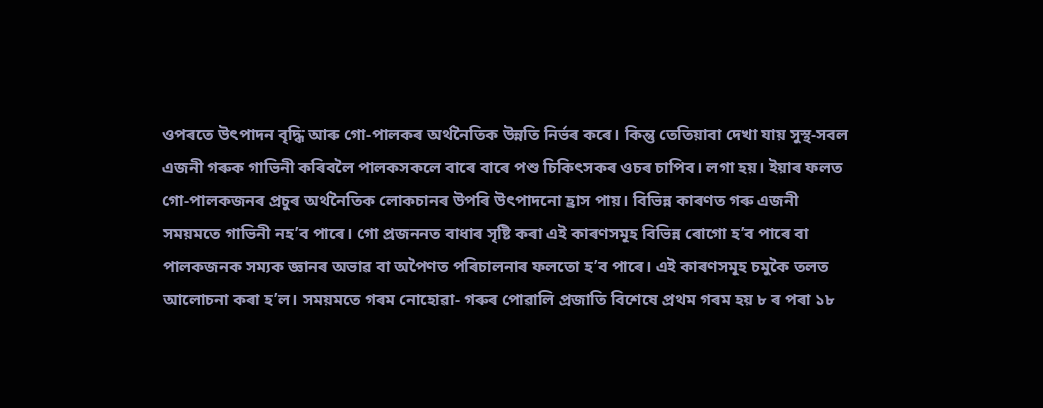ওপৰতে উৎপাদন বৃদ্ধি আৰু গো-পালকৰ অৰ্থনৈতিক উন্নতি নিৰ্ভৰ কৰে। কিন্তু তেতিয়াবা দেখা যায় সুস্থ-সবল এজনী গৰুক গাভিনী কৰিবলৈ পালকসকলে বাৰে বাৰে পশু চিকিৎসকৰ ওচৰ চাপিব। লগা হয়। ইয়াৰ ফলত গো-পালকজনৰ প্ৰচুৰ অর্থনৈতিক লোকচানৰ উপৰি উৎপাদনো হ্রাস পায়। বিভিন্ন কাৰণত গৰু এজনী সময়মতে গাভিনী নহ’ব পাৰে। গো প্রজননত বাধাৰ সৃষ্টি কৰা এই কাৰণসমূহ বিভিন্ন ৰোগো হ’ব পাৰে বা পালকজনক সম্যক জ্ঞানৰ অভাৱ বা অপৈণত পৰিচালনাৰ ফলতো হ’ব পাৰে। এই কাৰণসমূহ চমুকৈ তলত আলোচনা কৰা হ’ল। সময়মতে গৰম নোহোৱা- গৰুৰ পোৱালি প্রজাতি বিশেষে প্রথম গৰম হয় ৮ ৰ পৰা ১৮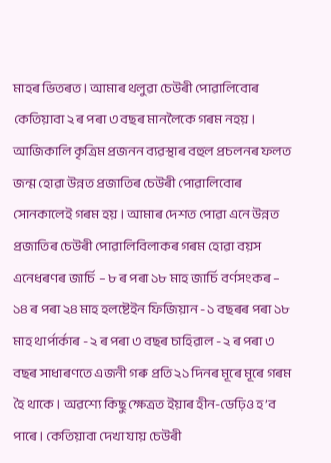মাহৰ ভিতৰত। আমাৰ থলুৱা চেউৰী পোৱালিবোৰ কেতিয়াবা ২ ৰ পৰা ৩ বছৰ মানলৈকে গৰম নহয়। আজিকালি কৃত্রিম প্রজনন ব্যৱস্থাৰ বহুল প্রচলনৰ ফলত জন্ম হোৱা উন্নত প্রজাতিৰ চেউৰী পোৱালিবোৰ সোনকালেই গৰম হয়। আমাৰ দেশত পোৱা এনে উন্নত প্রজাতিৰ চেউৰী পোৱালিবিলাকৰ গৰম হোৱা বয়স এনেধৰণৰ জার্চি – ৮ ৰ পৰা ১৮ মাহ জার্চি বর্ণসংকৰ – ১৪ ৰ পৰা ২৪ মাহ হলষ্টেইন ফিজিয়ান - ১ বছৰৰ পৰা ১৮ মাহ থাৰ্পাৰ্কাৰ - ২ ৰ পৰা ৩ বছৰ চাহিৱাল - ২ ৰ পৰা ৩ বছৰ সাধাৰণতে এজনী গৰু প্রতি ২১ দিনৰ মূৰে মূৰে গৰম হৈ থাকে। অৱশ্যে কিছু ক্ষেত্ৰত ইয়াৰ হীন-ডেঢ়িও হ’ব পাৰে। কেতিয়াবা দেখা যায় চেউৰী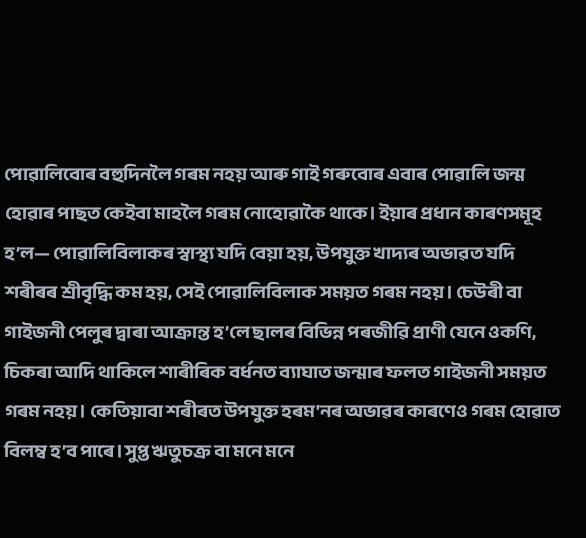পোৱালিবোৰ বহুদিনলৈ গৰম নহয় আৰু গাই গৰুবোৰ এবাৰ পোৱালি জন্ম হোৱাৰ পাছত কেইবা মাহলৈ গৰম নোহোৱাকৈ থাকে। ইয়াৰ প্রধান কাৰণসমূহ হ’ল— পোৱালিবিলাকৰ স্বাস্থ্য যদি বেয়া হয়, উপযুক্ত খাদ্যৰ অভাৱত যদি শৰীৰৰ শ্ৰীবৃদ্ধি কম হয়, সেই পোৱালিবিলাক সময়ত গৰম নহয়। চেউৰী বা গাইজনী পেলুৰ দ্বাৰা আক্রান্ত হ’লে ছালৰ বিভিন্ন পৰজীৱি প্ৰাণী যেনে ওকণি, চিকৰা আদি থাকিলে শাৰীৰিক বর্ধনত ব্যাঘাত জন্মাৰ ফলত গাইজনী সময়ত গৰম নহয়। কেতিয়াবা শৰীৰত উপযুক্ত হৰম'নৰ অভাৱৰ কাৰণেও গৰম হোৱাত বিলম্ব হ’ব পাৰে। সুপ্ত ঋতুচক্র বা মনে মনে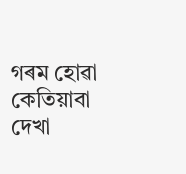গৰম হোৱা কেতিয়াবা দেখা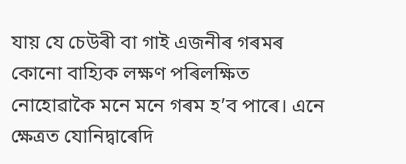যায় যে চেউৰী বা গাই এজনীৰ গৰমৰ কোনো বাহ্যিক লক্ষণ পৰিলক্ষিত নোহোৱাকৈ মনে মনে গৰম হ’ব পাৰে। এনে ক্ষেত্ৰত যোনিদ্বাৰেদি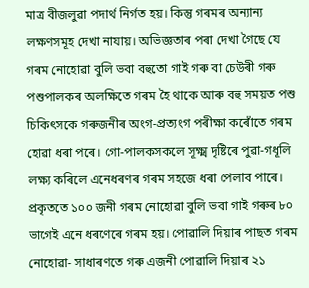মাত্র বীজলুৱা পদার্থ নিৰ্গত হয়। কিন্তু গৰমৰ অন্যান্য লক্ষণসমূহ দেখা নাযায়। অভিজ্ঞতাৰ পৰা দেখা গৈছে যে গৰম নোহোৱা বুলি ভবা বহুতো গাই গৰু বা চেউৰী গৰু পশুপালকৰ অলক্ষিতে গৰম হৈ থাকে আৰু বহু সময়ত পশু চিকিৎসকে গৰুজনীৰ অংগ-প্রত্যংগ পৰীক্ষা কৰোঁতে গৰম হোৱা ধৰা পৰে। গো-পালকসকলে সূক্ষ্ম দৃষ্টিৰে পুৱা-গধূলি লক্ষ্য কৰিলে এনেধৰণৰ গৰম সহজে ধৰা পেলাব পাৰে। প্রকৃততে ১০০ জনী গৰম নোহোৱা বুলি ভবা গাই গৰুৰ ৮০ ভাগেই এনে ধৰণেৰে গৰম হয়। পোৱালি দিয়াৰ পাছত গৰম নোহোৱা- সাধাৰণতে গৰু এজনী পোৱালি দিয়াৰ ২১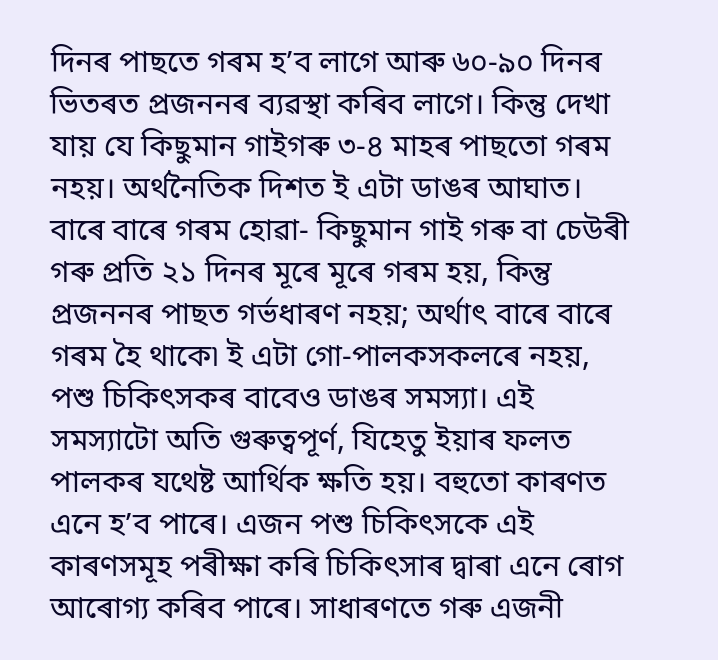দিনৰ পাছতে গৰম হ’ব লাগে আৰু ৬০-৯০ দিনৰ ভিতৰত প্ৰজননৰ ব্যৱস্থা কৰিব লাগে। কিন্তু দেখা যায় যে কিছুমান গাইগৰু ৩-৪ মাহৰ পাছতো গৰম নহয়। অর্থনৈতিক দিশত ই এটা ডাঙৰ আঘাত। বাৰে বাৰে গৰম হোৱা- কিছুমান গাই গৰু বা চেউৰী গৰু প্রতি ২১ দিনৰ মূৰে মূৰে গৰম হয়, কিন্তু প্ৰজননৰ পাছত গৰ্ভধাৰণ নহয়; অর্থাৎ বাৰে বাৰে গৰম হৈ থাকে৷ ই এটা গো-পালকসকলৰে নহয়, পশু চিকিৎসকৰ বাবেও ডাঙৰ সমস্যা। এই সমস্যাটো অতি গুৰুত্বপূর্ণ, যিহেতু ইয়াৰ ফলত পালকৰ যথেষ্ট আর্থিক ক্ষতি হয়। বহুতো কাৰণত এনে হ’ব পাৰে। এজন পশু চিকিৎসকে এই কাৰণসমূহ পৰীক্ষা কৰি চিকিৎসাৰ দ্বাৰা এনে ৰোগ আৰোগ্য কৰিব পাৰে। সাধাৰণতে গৰু এজনী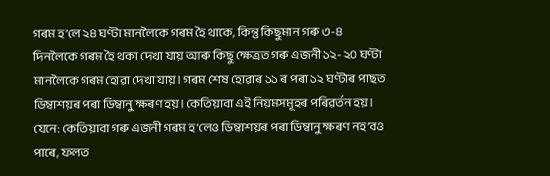গৰম হ’লে ২৪ ঘণ্টা মানলৈকে গৰম হৈ থাকে, কিন্তু কিছুমান গৰু ৩-৪ দিনলৈকে গৰম হৈ থকা দেখা যায় আৰু কিছু ক্ষেত্ৰত গৰু এজনী ১২- ২০ ঘণ্টা মানলৈকে গৰম হোৱা দেখা যায়। গৰম শেষ হোৱাৰ ১১ ৰ পৰা ১২ ঘণ্টাৰ পাছত ডিম্বাশয়ৰ পৰা ডিম্বানু ক্ষৰণ হয়। কেতিয়াবা এই নিয়মসমূহৰ পৰিৱর্তন হয়। যেনে: কেতিয়াবা গৰু এজনী গৰম হ’লেও ডিম্বাশয়ৰ পৰা ডিম্বানু ক্ষৰণ নহ’বও পাৰে, ফলত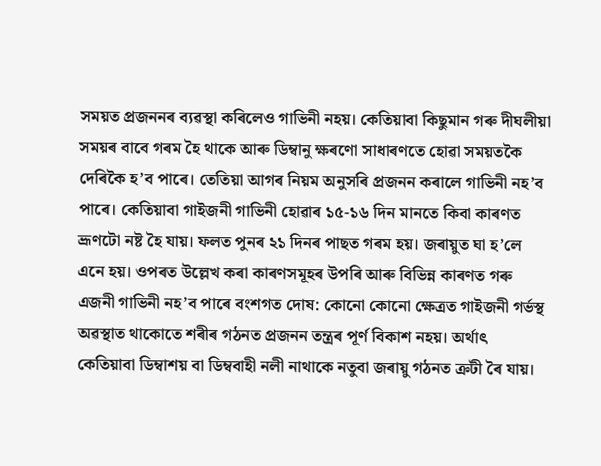সময়ত প্ৰজননৰ ব্যৱস্থা কৰিলেও গাভিনী নহয়। কেতিয়াবা কিছুমান গৰু দীঘলীয়া সময়ৰ বাবে গৰম হৈ থাকে আৰু ডিম্বানু ক্ষৰণো সাধাৰণতে হোৱা সময়তকৈ দেৰিকৈ হ’ব পাৰে। তেতিয়া আগৰ নিয়ম অনুসৰি প্ৰজনন কৰালে গাভিনী নহ’ব পাৰে। কেতিয়াবা গাইজনী গাভিনী হোৱাৰ ১৫-১৬ দিন মানতে কিবা কাৰণত ভ্ৰূণটো নষ্ট হৈ যায়। ফলত পুনৰ ২১ দিনৰ পাছত গৰম হয়। জৰায়ুত ঘা হ’লে এনে হয়। ওপৰত উল্লেখ কৰা কাৰণসমূহৰ উপৰি আৰু বিভিন্ন কাৰণত গৰু এজনী গাভিনী নহ’ব পাৰে বংশগত দোষ: কোনো কোনো ক্ষেত্ৰত গাইজনী গর্ভস্থ অৱস্থাত থাকোতে শৰীৰ গঠনত প্রজনন তন্ত্ৰৰ পূৰ্ণ বিকাশ নহয়। অর্থাৎ কেতিয়াবা ডিম্বাশয় বা ডিম্ববাহী নলী নাথাকে নতুবা জৰায়ু গঠনত ক্ৰটী ৰৈ যায়।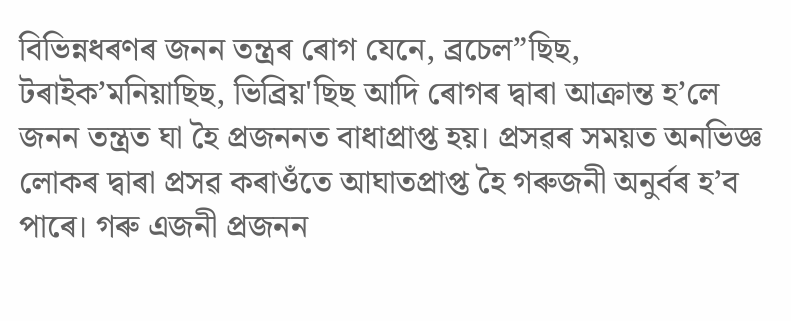বিভিন্নধৰণৰ জনন তন্ত্ৰৰ ৰোগ যেনে, ব্ৰচেল”ছিছ, টৰাইক’মনিয়াছিছ, ভিব্ৰিয়'ছিছ আদি ৰোগৰ দ্বাৰা আক্রান্ত হ’লে জনন তন্ত্ৰত ঘা হৈ প্রজননত বাধাপ্রাপ্ত হয়। প্ৰসৱৰ সময়ত অনভিজ্ঞ লোকৰ দ্বাৰা প্ৰসৱ কৰাওঁতে আঘাতপ্রাপ্ত হৈ গৰুজনী অনুৰ্বৰ হ’ব পাৰে। গৰু এজনী প্রজনন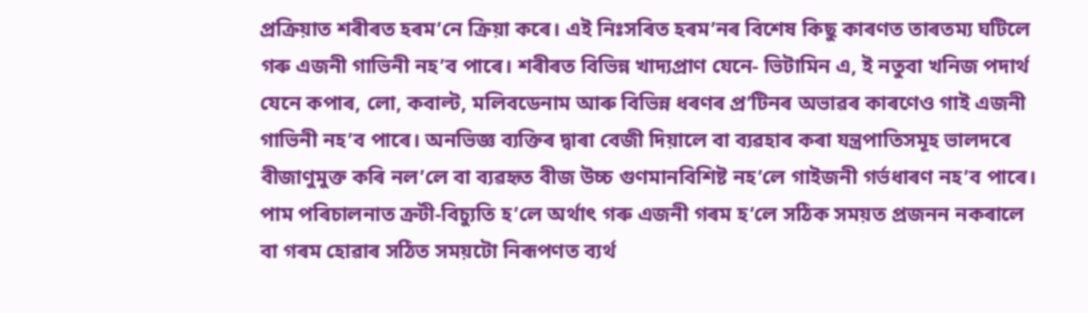প্রক্রিয়াত শৰীৰত হৰম’নে ক্রিয়া কৰে। এই নিঃসৰিত হৰম’নৰ বিশেষ কিছু কাৰণত তাৰতম্য ঘটিলে গৰু এজনী গাভিনী নহ’ব পাৰে। শৰীৰত বিভিন্ন খাদ্যপ্রাণ যেনে- ভিটামিন এ, ই নতুবা খনিজ পদার্থ যেনে কপাৰ, লো, কবাল্ট, মলিবডেনাম আৰু বিভিন্ন ধৰণৰ প্ৰ’টিনৰ অভাৱৰ কাৰণেও গাই এজনী গাভিনী নহ’ব পাৰে। অনভিজ্ঞ ব্যক্তিৰ দ্বাৰা বেজী দিয়ালে বা ব্যৱহাৰ কৰা যন্ত্রপাতিসমূহ ভালদৰে বীজাণুমুক্ত কৰি নল’লে বা ব্যৱহৃত বীজ উচ্চ গুণমানবিশিষ্ট নহ’লে গাইজনী গৰ্ভধাৰণ নহ’ব পাৰে। পাম পৰিচালনাত ক্ৰটী-বিচ্যুতি হ’লে অর্থাৎ গৰু এজনী গৰম হ’লে সঠিক সময়ত প্রজনন নকৰালে বা গৰম হোৱাৰ সঠিত সময়টো নিৰূপণত ব্যর্থ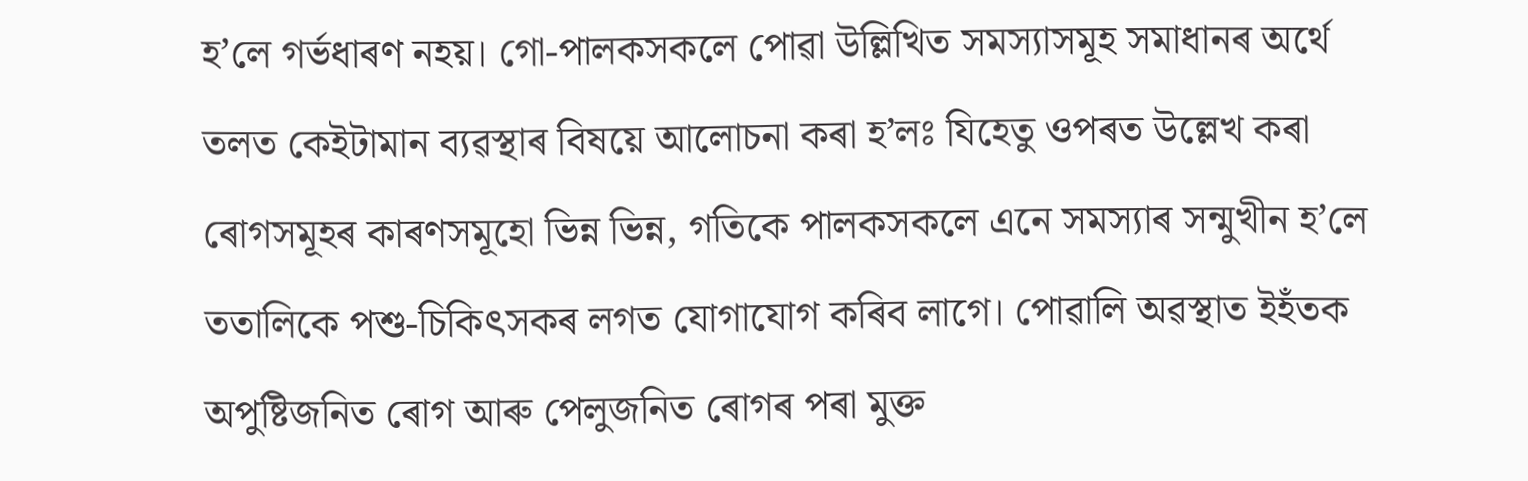হ’লে গর্ভধাৰণ নহয়। গো-পালকসকলে পোৱা উল্লিখিত সমস্যাসমূহ সমাধানৰ অর্থে তলত কেইটামান ব্যৱস্থাৰ বিষয়ে আলোচনা কৰা হ’লঃ যিহেতু ওপৰত উল্লেখ কৰা ৰোগসমূহৰ কাৰণসমূহো ভিন্ন ভিন্ন, গতিকে পালকসকলে এনে সমস্যাৰ সন্মুখীন হ’লে ততালিকে পশু-চিকিৎসকৰ লগত যোগাযোগ কৰিব লাগে। পোৱালি অৱস্থাত ইহঁতক অপুষ্টিজনিত ৰোগ আৰু পেলুজনিত ৰোগৰ পৰা মুক্ত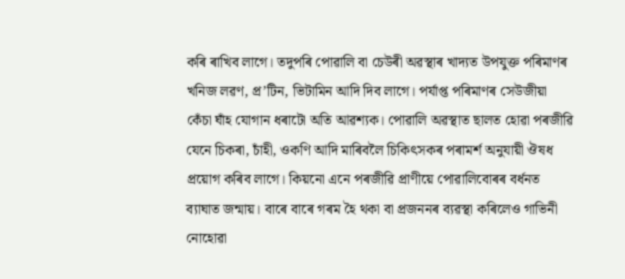কৰি ৰাখিব লাগে। তদুপৰি পোৱালি বা চেউৰী অৱস্থাৰ খাদ্যত উপযুক্ত পৰিমাণৰ খনিজ লৱণ, প্ৰ’টিন, ভিটামিন আদি দিব লাগে। পর্যাপ্ত পৰিমাণৰ সেউজীয়া কেঁচা ঘাঁহ যোগান ধৰাটো অতি আৱশ্যক। পোৱালি অৱস্থাত ছালত হোৱা পৰজীৱি যেনে চিকৰা, চাঁহী, ওকণি আদি মাৰিবলৈ চিকিৎসকৰ পৰামর্শ অনুযায়ী ঔষধ প্রয়োগ কৰিব লাগে। কিয়নো এনে পৰজীৱি প্ৰাণীয়ে পোৱালিবোৰৰ বর্ধনত ব্যাঘাত জন্মায়। বাৰে বাৰে গৰম হৈ থকা বা প্ৰজননৰ ব্যৱস্থা কৰিলেও গাভিনী নোহোৱা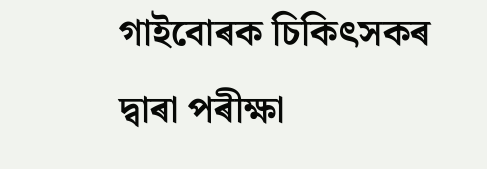গাইবোৰক চিকিৎসকৰ দ্বাৰা পৰীক্ষা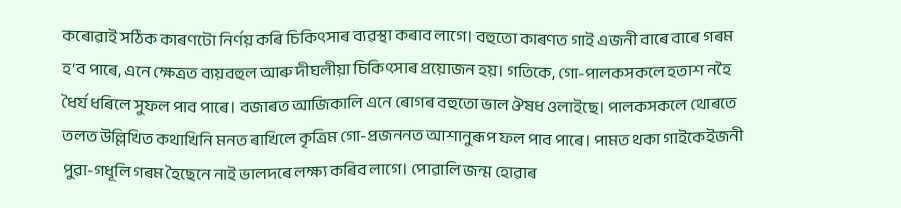কৰোৱাই সঠিক কাৰণটো নির্ণয় কৰি চিকিৎসাৰ ব্যৱস্থা কৰাব লাগে। বহুতো কাৰণত গাই এজনী বাৰে বাৰে গৰম হ’ব পাৰে, এনে ক্ষেত্ৰত ব্যয়বহুল আৰু দীঘলীয়া চিকিৎসাৰ প্রয়োজন হয়। গতিকে, গো-পালকসকলে হতাশ নহৈ ধৈর্য ধৰিলে সুফল পাব পাৰে। বজাৰত আজিকালি এনে ৰোগৰ বহুতো ভাল ঔষধ ওলাইছে। পালকসকলে থোৰতে তলত উল্লিখিত কথাখিনি মনত ৰাখিলে কৃত্রিম গো-প্রজননত আশানুৰূপ ফল পাব পাৰে। পামত থকা গাইকেইজনী পুৱা-গধূলি গৰম হৈছেনে নাই ভালদৰে লক্ষ্য কৰিব লাগে। পোৱালি জন্ম হোৱাৰ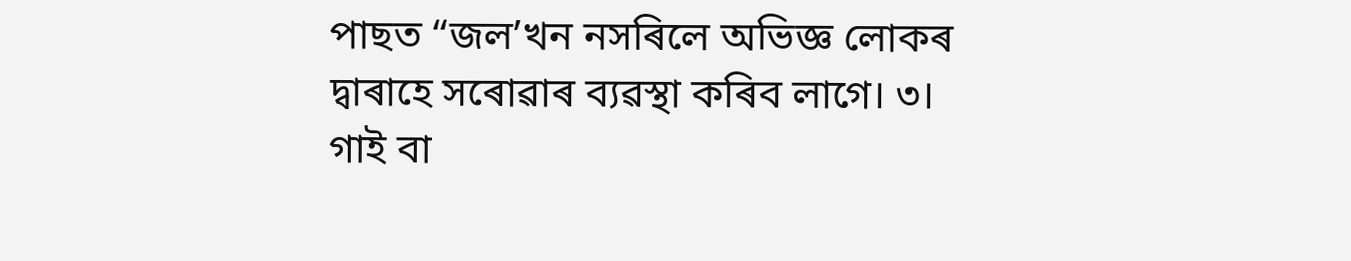পাছত “জল’খন নসৰিলে অভিজ্ঞ লোকৰ দ্বাৰাহে সৰোৱাৰ ব্যৱস্থা কৰিব লাগে। ৩। গাই বা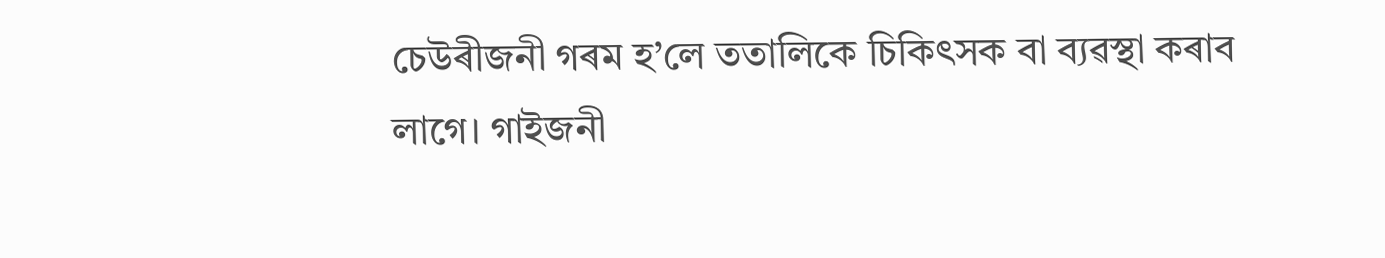চেউৰীজনী গৰম হ’লে ততালিকে চিকিৎসক বা ব্যৱস্থা কৰাব লাগে। গাইজনী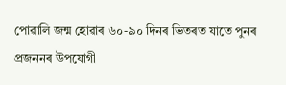পোৱালি জন্ম হোৱাৰ ৬০-৯০ দিনৰ ভিতৰত যাতে পুনৰ প্ৰজননৰ উপযোগী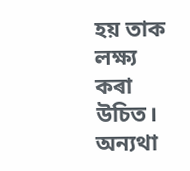হয় তাক লক্ষ্য কৰা উচিত। অন্যথা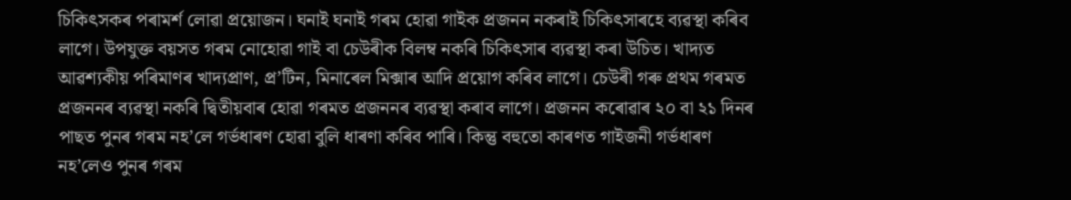চিকিৎসকৰ পৰামর্শ লোৱা প্রয়োজন। ঘনাই ঘনাই গৰম হোৱা গাইক প্রজনন নকৰাই চিকিৎসাৰহে ব্যৱস্থা কৰিব লাগে। উপযুক্ত বয়সত গৰম নোহোৱা গাই বা চেউৰীক বিলম্ব নকৰি চিকিৎসাৰ ব্যৱস্থা কৰা উচিত। খাদ্যত আৱশ্যকীয় পৰিমাণৰ খাদ্যপ্রাণ, প্ৰ’টিন, মিনাৰেল মিক্সাৰ আদি প্রয়োগ কৰিব লাগে। চেউৰী গৰু প্রথম গৰমত প্ৰজননৰ ব্যৱস্থা নকৰি দ্বিতীয়বাৰ হোৱা গৰমত প্ৰজননৰ ব্যৱস্থা কৰাব লাগে। প্রজনন কৰোৱাৰ ২০ বা ২১ দিনৰ পাছত পুনৰ গৰম নহ’লে গর্ভধাৰণ হোৱা বুলি ধাৰণা কৰিব পাৰি। কিন্তু বহুতো কাৰণত গাইজনী গর্ভধাৰণ নহ’লেও পুনৰ গৰম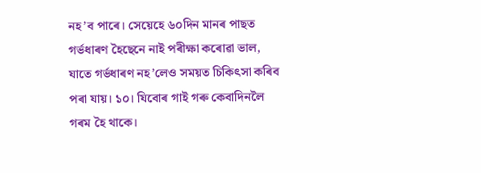নহ’ব পাৰে। সেয়েহে ৬০দিন মানৰ পাছত গৰ্ভধাৰণ হৈছেনে নাই পৰীক্ষা কৰোৱা ভাল, যাতে গর্ভধাৰণ নহ’লেও সময়ত চিকিৎসা কৰিব পৰা যায়। ১০। যিবোৰ গাই গৰু কেবাদিনলৈ গৰম হৈ থাকে।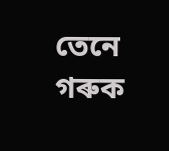তেনে গৰুক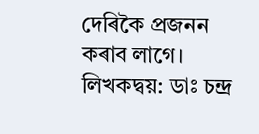দেৰিকৈ প্রজনন কৰাব লাগে। লিখকদ্বয়: ডাঃ চন্দ্ৰ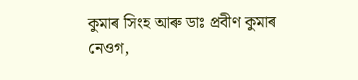কুমাৰ সিংহ আৰু ডাঃ প্রবীণ কুমাৰ নেওগ,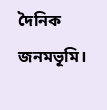দৈনিক জনমভূমি।